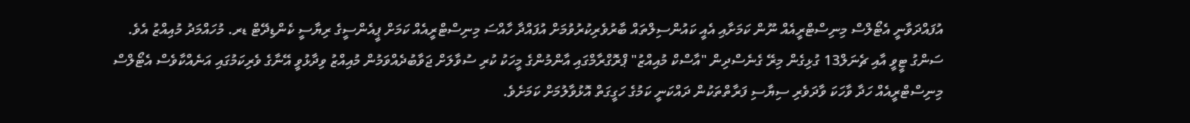އުފައްދަވާނީ އެޓޯލްސް މިނިސްޓްރީއެއް ނޫން ކަމަށާއި އެއީ ކައުންސިލްތައް ބާރުވެރިކުރުވުމަށް އުފައްދާ ހާއްސަ މިނިސްޓްރީއެއް ކަމަށް ޕީއެންސީގެ ރިޔާސީ ކެންޑިދޭޓް ޑރ. މުހައްމަދު މުއިއްޒު އެވެ.
ސަންގު ޓީވީ އާއި ޗެނަލް13 ގުޅިގެން މިރޭ ގެނެސްދިން "އާސްކް މުއިއްޒު" ޕްރޮގްރާމްގައި އާންމުންގެ މީހަކު ކުރި ސުވާލަށް ޖަވާބުދެއްވަމުން މުއިއްޒު ވިދާޅުވީ އޭނާގެ ވެރިކަމުގައި އަނެއްކާވެސް އެޓޯލްސް މިނިސްޓްރީއެއް ހަދާ ވާހަކަ ވާދަވެރި ސިޔާސި ފަރާތްތަކުން ދައްކަނީ ކަމުގެ ހަގީގަތް އޮޅުވާލުމަށް ކަމަށެވެ.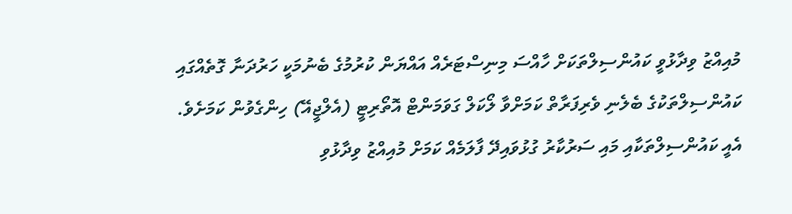މުއިއްޒު ވިދާޅުވީ ކައުންސިލްތަކަށް ހާއްސަ މިނިސްޓަރެއް އައްޔަން ކުރުމުގެ ބެނުމަކީ ހަރުދަނާ ގޮތެއްގައި ކައުންސިލްތަކުގެ ބެލެނި ވެރިފަރާތް ކަމަށްވާ ލޯކަލް ގަވަމަންޓް އޮތޯރިޓީ (އެލްޖީއޭ) ހިންގެވުން ކަމަށެވެ. އެއީ ކައުންސިލްތަކާއި މައި ސަރުކާރު ގުޅުވައިދޭ ފާލަމެއް ކަމަށް މުއިއްޒު ވިދާޅުވި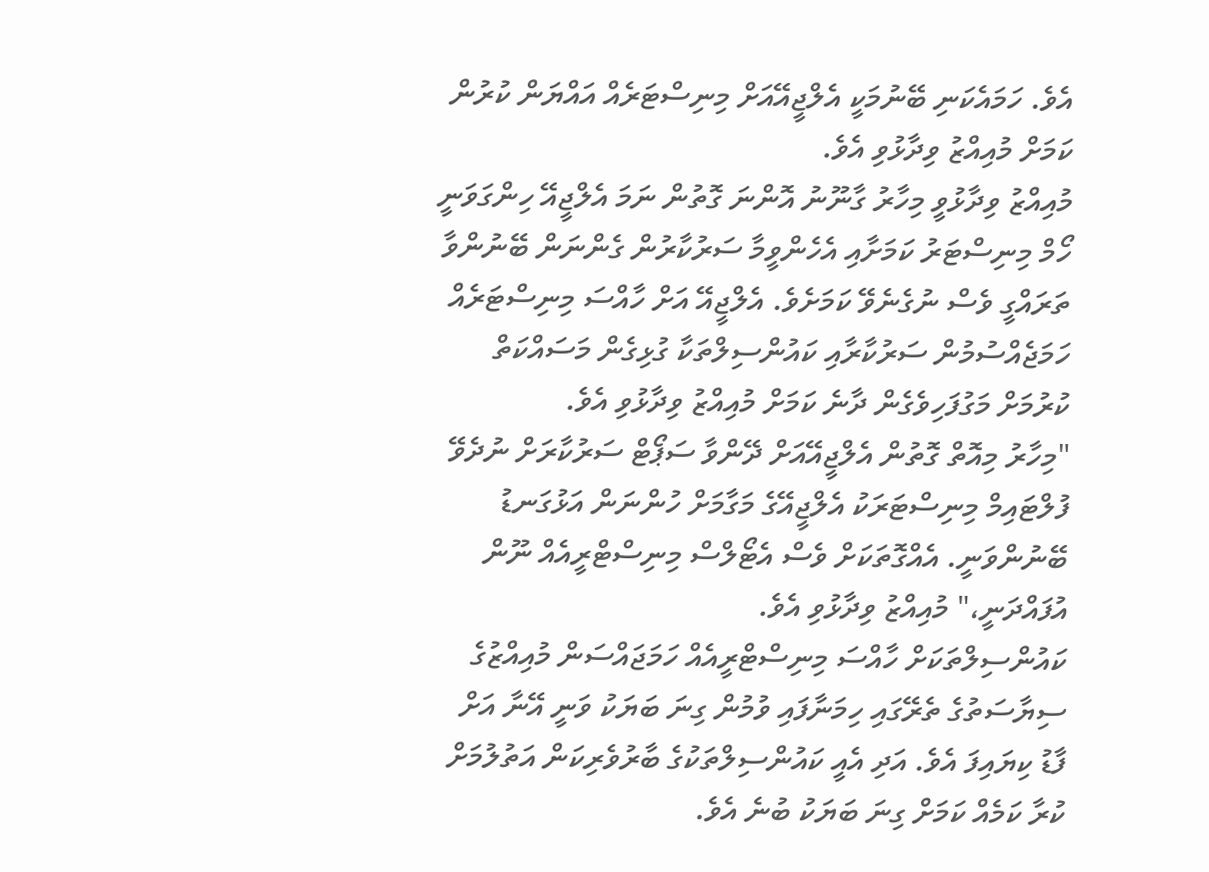އެވެ. ހަމައެކަނި ބޭނުމަކީ އެލްޖީއޭއަށް މިނިސްޓަރެއް އައްޔަން ކުރުން ކަމަށް މުއިއްޒު ވިދާޅުވި އެވެ.
މުއިއްޒު ވިދާޅުވީ މިހާރު ގާނޫނު އޮންނަ ގޮތުން ނަމަ އެލްޖީއޭ ހިންގަވަނީ ހޯމް މިނިސްޓަރު ކަމަށާއި އެހެންވީމާ ސަރުކާރުން ގެންނަން ބޭނުންވާ ތަރައްގީ ވެސް ނުގެނެވޭ ކަމަށެވެ. އެލްޖީއޭ އަށް ހާއްސަ މިނިސްޓަރެއް ހަމަޖެއްސުމުން ސަރުކާރާއި ކައުންސިލްތަކާ ގުޅިގެން މަސައްކަތް ކުރުމަށް މަގުފަހިވެގެން ދާނެ ކަމަށް މުއިއްޒު ވިދާޅުވި އެވެ.
"މިހާރު މިއޮތް ގޮތުން އެލްޖީއޭއަށް ދޭންވާ ސަޕޯޓް ސަރުކާރަށް ނުދެވޭ ފުލްޓައިމް މިނިސްޓަރަކު އެލްޖީއޭގެ މަގާމަށް ހުންނަން އަޅުގަނޑު ބޭނުންވަނީ. އެއްގޮތަކަށް ވެސް އެޓޯލްސް މިނިސްޓްރީއެއް ނޫން އުފައްދަނީ،" މުއިއްޒު ވިދާޅުވި އެވެ.
ކައުންސިލްތަކަށް ހާއްސަ މިނިސްޓްރީއެއް ހަމަޖައްސަން މުއިއްޒުގެ ސިޔާސަތުގެ ތެރޭގައި ހިމަނާފައި ވުމުން ގިނަ ބަޔަކު ވަނީ އޭނާ އަށް ފާޑު ކިޔައިފަ އެވެ. އަދި އެއީ ކައުންސިލްތަކުގެ ބާރުވެރިކަން އަތުލުމަށް ކުރާ ކަމެއް ކަމަށް ގިނަ ބަޔަކު ބުނެ އެވެ.